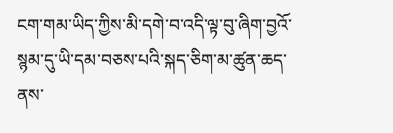ངག་གམ་ཡིད་ཀྱིས་མི་དགེ་བ་འདི་ལྟ་བུ་ཞིག་བྱའོ་སྙམ་དུ་ཡི་དམ་བཅས་པའི་སྐད་ཅིག་མ་ཚུན་ཆད་ནས་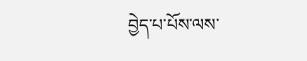བྱེད་པ་པོས་ལས་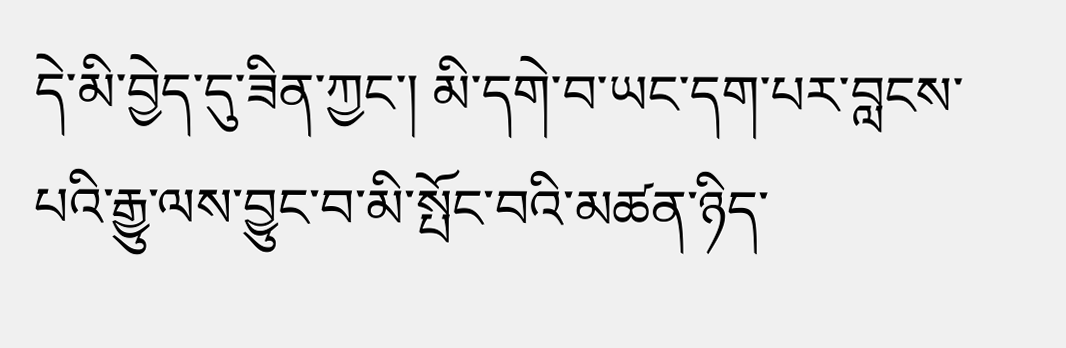དེ་མི་བྱེད་དུ་ཟིན་ཀྱང་། མི་དགེ་བ་ཡང་དག་པར་བླངས་པའི་རྒྱུ་ལས་བྱུང་བ་མི་སྤོང་བའི་མཚན་ཉིད་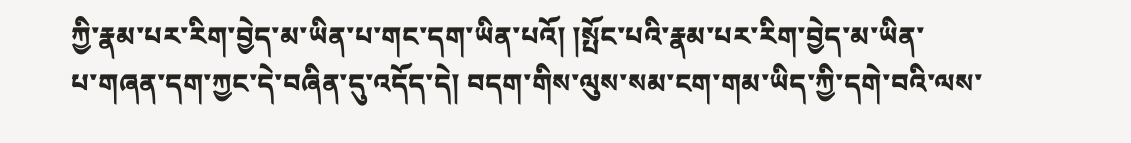ཀྱི་རྣམ་པར་རིག་བྱེད་མ་ཡིན་པ་གང་དག་ཡིན་པའོ། །སྤོང་པའི་རྣམ་པར་རིག་བྱེད་མ་ཡིན་
པ་གཞན་དག་ཀྱང་དེ་བཞིན་དུ་འདོད་དེ། བདག་གིས་ལུས་སམ་ངག་གམ་ཡིད་ཀྱི་དགེ་བའི་ལས་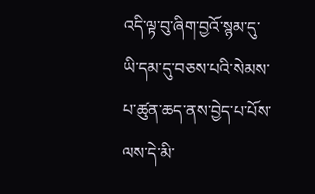འདི་ལྟ་བུ་ཞིག་བྱའོ་སྙམ་དུ་ཡི་དམ་དུ་བཅས་པའི་སེམས་པ་ཚུན་ཆད་ནས་བྱེད་པ་པོས་ལས་དེ་མི་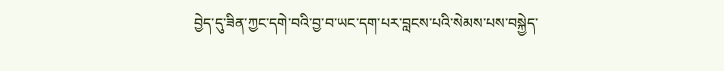བྱེད་དུ་ཟིན་ཀྱང་དགེ་བའི་བྱ་བ་ཡང་དག་པར་བླངས་པའི་སེམས་པས་བསྐྱེད་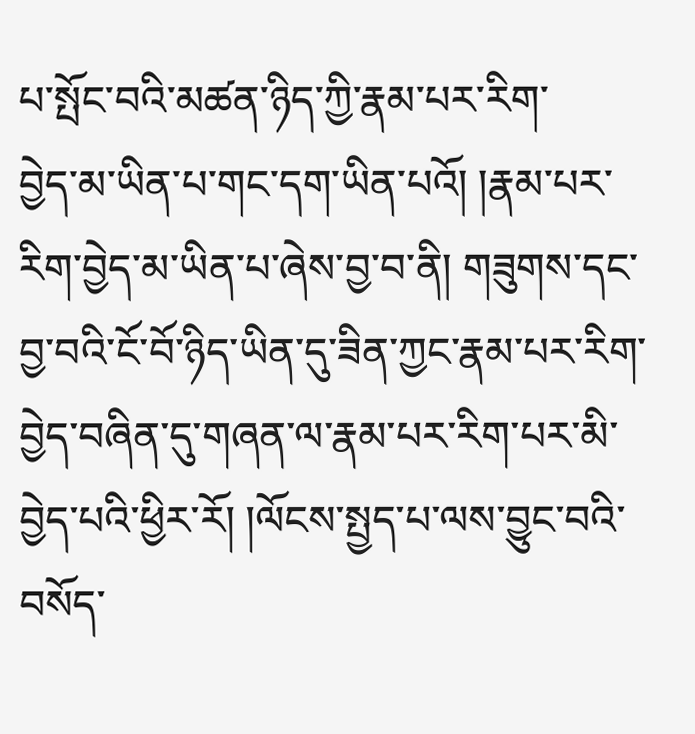པ་སྤོང་བའི་མཚན་ཉིད་ཀྱི་རྣམ་པར་རིག་
བྱེད་མ་ཡིན་པ་གང་དག་ཡིན་པའོ། །རྣམ་པར་རིག་བྱེད་མ་ཡིན་པ་ཞེས་བྱ་བ་ནི། གཟུགས་དང་བྱ་བའི་ངོ་བོ་ཉིད་ཡིན་དུ་ཟིན་ཀྱང་རྣམ་པར་རིག་བྱེད་བཞིན་དུ་གཞན་ལ་རྣམ་པར་རིག་པར་མི་བྱེད་པའི་ཕྱིར་རོ། །ལོངས་སྤྱད་པ་ལས་བྱུང་བའི་བསོད་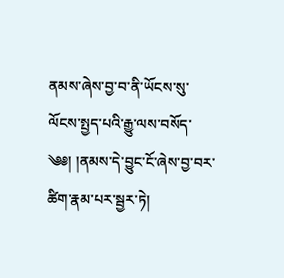ནམས་ཞེས་བྱ་བ་ནི་ཡོངས་སུ་ལོངས་སྤྱད་པའི་རྒྱུ་ལས་བསོད་
༄༅། །ནམས་དེ་བྱུང་ངོ་ཞེས་བྱ་བར་ཚིག་རྣམ་པར་སྦྱར་ཏེ།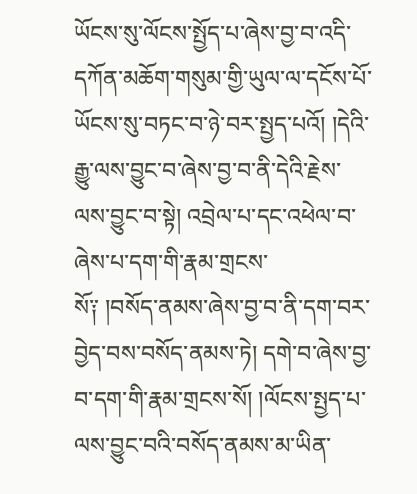ཡོངས་སུ་ལོངས་སྤྱོད་པ་ཞེས་བྱ་བ་འདི་དཀོན་མཆོག་གསུམ་གྱི་ཡུལ་ལ་དངོས་པོ་ཡོངས་སུ་བཏང་བ་ཉེ་བར་སྤྱད་པའོ། །དེའི་རྒྱུ་ལས་བྱུང་བ་ཞེས་བྱ་བ་ནི་དེའི་རྗེས་ལས་བྱུང་བ་སྟེ། འབྲེལ་པ་དང་འཕེལ་བ་ཞེས་པ་དག་གི་རྣམ་གྲངས་
སོ༑ །བསོད་ནམས་ཞེས་བྱ་བ་ནི་དག་བར་བྱེད་བས་བསོད་ནམས་ཏེ། དགེ་བ་ཞེས་བྱ་བ་དག་གི་རྣམ་གྲངས་སོ། །ལོངས་སྤྱད་པ་ལས་བྱུང་བའི་བསོད་ནམས་མ་ཡིན་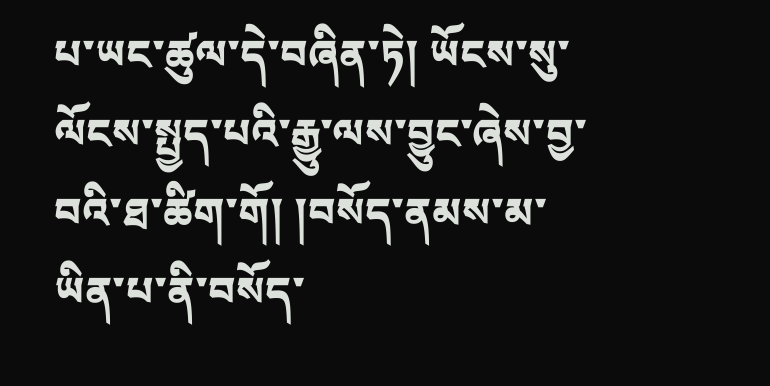པ་ཡང་ཚུལ་དེ་བཞིན་ཏེ། ཡོངས་སུ་ལོངས་སྤྱད་པའི་རྒྱུ་ལས་བྱུང་ཞེས་བྱ་བའི་ཐ་ཚིག་གོ། །བསོད་ནམས་མ་ཡིན་པ་ནི་བསོད་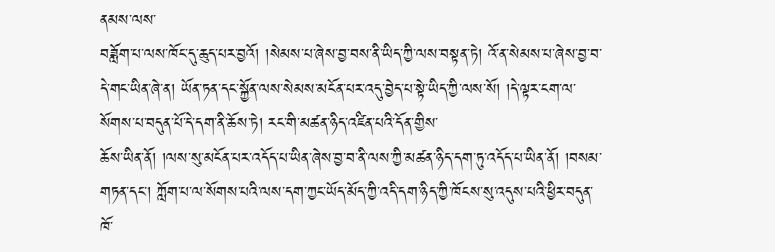ནམས་ལས་
བཟློག་པ་ལས་ཁོང་དུ་ཆུད་པར་བྱའོ། །སེམས་པ་ཞེས་བྱ་བས་ནི་ཡིད་ཀྱི་ལས་བསྟན་ཏེ། འོ་ན་སེམས་པ་ཞེས་བྱ་བ་དེ་གང་ཡིན་ཞེ་ན། ཡོན་ཏན་དང་སྐྱོན་ལས་སེམས་མངོན་པར་འདུ་བྱེད་པ་སྟེ་ཡིད་ཀྱི་ལས་སོ། །དེ་ལྟར་ངག་ལ་སོགས་པ་བདུན་པོ་དེ་དག་ནི་ཆོས་ཏེ། རང་གི་མཚན་ཉིད་འཛིན་པའི་དོན་གྱིས་
ཆོས་ཡིན་ནོ། །ལས་སུ་མངོན་པར་འདོད་པ་ཡིན་ཞེས་བྱ་བ་ནི་ལས་ཀྱི་མཚན་ཉིད་དག་ཏུ་འདོད་པ་ཡིན་ནོ། །བསམ་གཏན་དང་། ཀློག་པ་ལ་སོགས་པའི་ལས་དག་ཀྱང་ཡོད་མོད་ཀྱི་འདི་དག་ཉིད་ཀྱི་ཁོངས་སུ་འདུས་པའི་ཕྱིར་བདུན་ཁོ་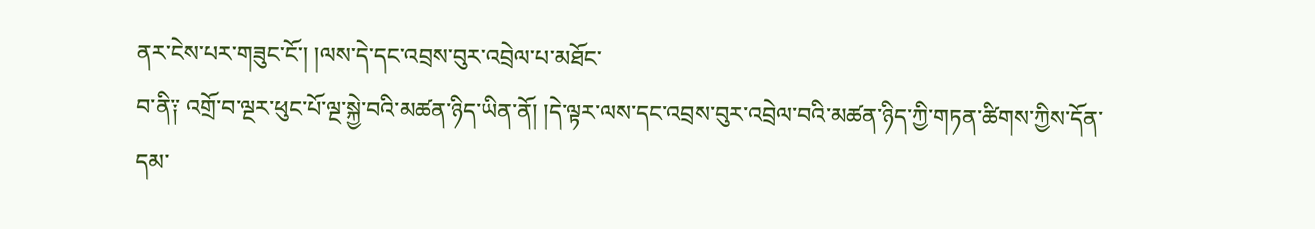ནར་ངེས་པར་གཟུང་ངོ་། །ལས་དེ་དང་འབྲས་བུར་འབྲེལ་པ་མཐོང་
བ་ནི༑ འགྲོ་བ་ལྔར་ཕུང་པོ་ལྔ་སྐྱེ་བའི་མཚན་ཉིད་ཡིན་ནོ། །དེ་ལྟར་ལས་དང་འབྲས་བུར་འབྲེལ་བའི་མཚན་ཉིད་ཀྱི་གཏན་ཚིགས་ཀྱིས་དོན་དམ་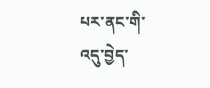པར་ནང་གི་འདུ་བྱེད་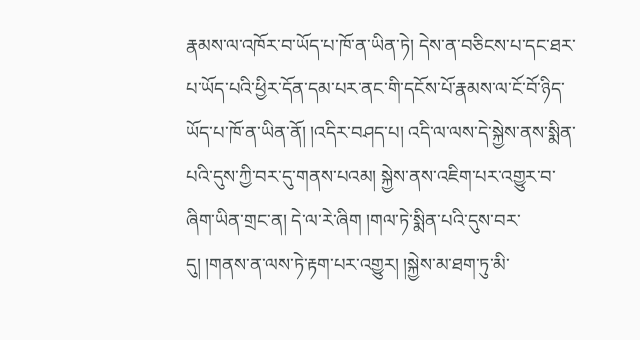རྣམས་ལ་འཁོར་བ་ཡོད་པ་ཁོ་ན་ཡིན་ཏེ། དེས་ན་བཅིངས་པ་དང་ཐར་པ་ཡོད་པའི་ཕྱིར་དོན་དམ་པར་ནང་གི་དངོས་པོ་རྣམས་ལ་ངོ་བོ་ཉིད་
ཡོད་པ་ཁོ་ན་ཡིན་ནོ། །འདིར་བཤད་པ། འདི་ལ་ལས་དེ་སྐྱེས་ནས་སྨིན་པའི་དུས་ཀྱི་བར་དུ་གནས་པའམ། སྐྱེས་ནས་འཇིག་པར་འགྱུར་བ་ཞིག་ཡིན་གྲང་ན། དེ་ལ་རེ་ཞིག །གལ་ཏེ་སྨིན་པའི་དུས་བར་དུ། །གནས་ན་ལས་ཏེ་རྟག་པར་འགྱུར། །སྐྱེས་མ་ཐག་ཏུ་མི་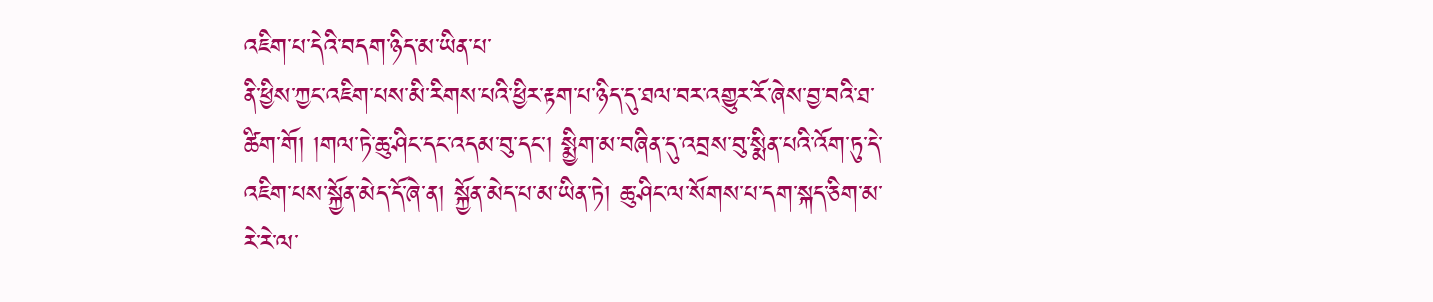འཇིག་པ་དེའི་བདག་ཉིད་མ་ཡིན་པ་
ནི་ཕྱིས་ཀྱང་འཇིག་པས་མི་རིགས་པའི་ཕྱིར་རྟག་པ་ཉིད་དུ་ཐལ་བར་འགྱུར་རོ་ཞེས་བྱ་བའི་ཐ་ཚིག་གོ། །གལ་ཏེ་ཆུ་ཤིང་དང་འདམ་བུ་དང་། སྨྱིག་མ་བཞིན་དུ་འབྲས་བུ་སྨིན་པའི་འོག་ཏུ་དེ་འཇིག་པས་སྐྱོན་མེད་དོ་ཞེ་ན། སྐྱོན་མེད་པ་མ་ཡིན་ཏེ། ཆུ་ཤིང་ལ་སོགས་པ་དག་སྐད་ཅིག་མ་རེ་རེ་ལ་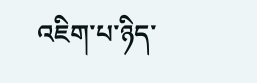འཇིག་པ་ཉིད་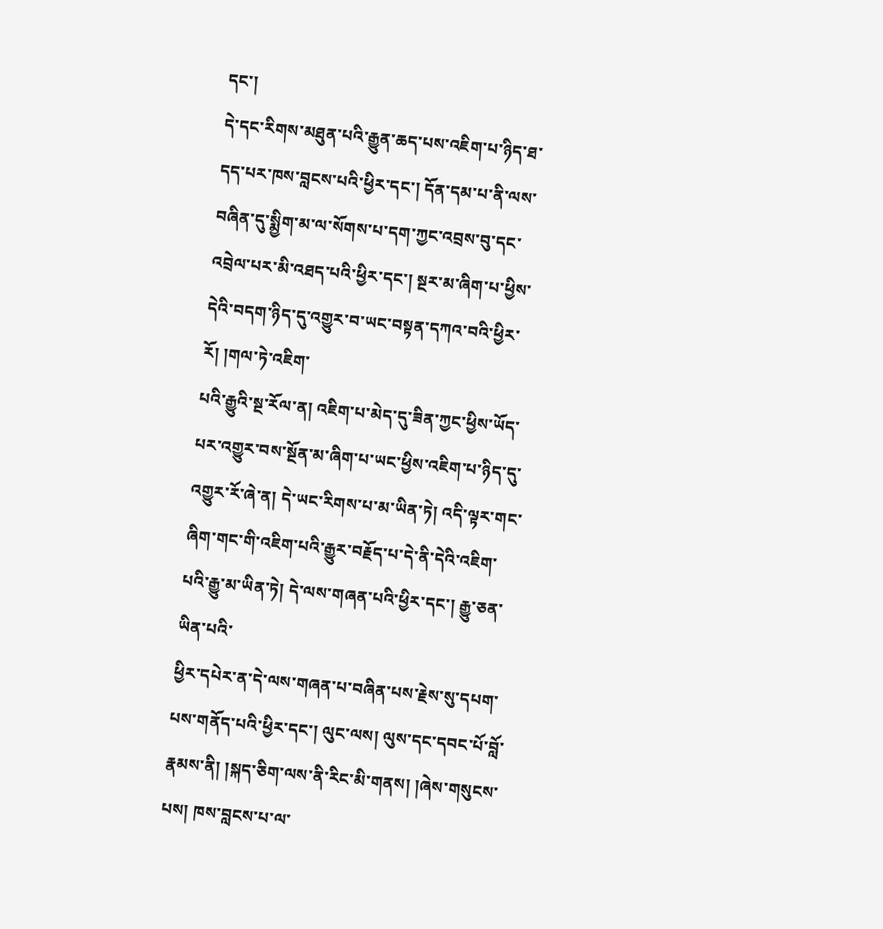དང་།
དེ་དང་རིགས་མཐུན་པའི་རྒྱུན་ཆད་པས་འཇིག་པ་ཉིད་ཐ་དད་པར་ཁས་བླངས་པའི་ཕྱིར་དང་། དོན་དམ་པ་ནི་ལས་བཞིན་དུ་སྨྱིག་མ་ལ་སོགས་པ་དག་ཀྱང་འབྲས་བུ་དང་འབྲེལ་པར་མི་འཐད་པའི་ཕྱིར་དང་། སྔར་མ་ཞིག་པ་ཕྱིས་དེའི་བདག་ཉིད་དུ་འགྱུར་བ་ཡང་བསྟན་དཀའ་བའི་ཕྱིར་རོ། །གལ་ཏེ་འཇིག་
པའི་རྒྱུའི་སྔ་རོལ་ན། འཇིག་པ་མེད་དུ་ཟིན་ཀྱང་ཕྱིས་ཡོད་པར་འགྱུར་བས་སྔོན་མ་ཞིག་པ་ཡང་ཕྱིས་འཇིག་པ་ཉིད་དུ་འགྱུར་རོ་ཞེ་ན། དེ་ཡང་རིགས་པ་མ་ཡིན་ཏེ། འདི་ལྟར་གང་ཞིག་གང་གི་འཇིག་པའི་རྒྱུར་བརྗོད་པ་དེ་ནི་དེའི་འཇིག་པའི་རྒྱུ་མ་ཡིན་ཏེ། དེ་ལས་གཞན་པའི་ཕྱིར་དང་། རྒྱུ་ཅན་ཡིན་པའི་
ཕྱིར་དཔེར་ན་དེ་ལས་གཞན་པ་བཞིན་པས་རྗེས་སུ་དཔག་པས་གནོད་པའི་ཕྱིར་དང་། ལུང་ལས། ལུས་དང་དབང་པོ་བློ་རྣམས་ནི། །སྐད་ཅིག་ལས་ནི་རིང་མི་གནས། །ཞེས་གསུངས་པས། ཁས་བླངས་པ་ལ་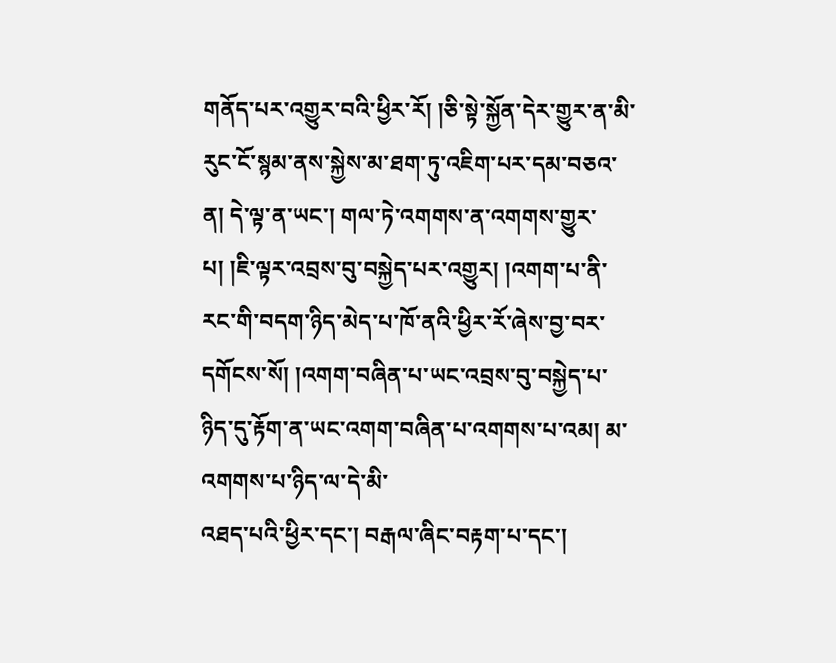གནོད་པར་འགྱུར་བའི་ཕྱིར་རོ། །ཅི་སྟེ་སྐྱོན་དེར་གྱུར་ན་མི་རུང་ངོ་སྙམ་ནས་སྐྱེས་མ་ཐག་ཏུ་འཇིག་པར་དམ་བཅའ་
ན། དེ་ལྟ་ན་ཡང་། གལ་ཏེ་འགགས་ན་འགགས་གྱུར་པ། །ཇི་ལྟར་འབྲས་བུ་བསྐྱེད་པར་འགྱུར། །འགག་པ་ནི་རང་གི་བདག་ཉིད་མེད་པ་ཁོ་ནའི་ཕྱིར་རོ་ཞེས་བྱ་བར་དགོངས་སོ། །འགག་བཞིན་པ་ཡང་འབྲས་བུ་བསྐྱེད་པ་ཉིད་དུ་རྟོག་ན་ཡང་འགག་བཞིན་པ་འགགས་པ་འམ། མ་འགགས་པ་ཉིད་ལ་དེ་མི་
འཐད་པའི་ཕྱིར་དང་། བརྒལ་ཞིང་བརྟག་པ་དང་།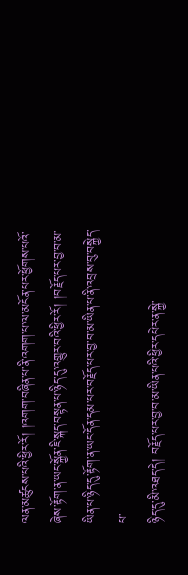ལན་མཚུངས་པའི་ཕྱིར་རོ། །འགག་བཞིན་པ་ནི་འགག་པ་ལ་མངོན་པར་ཕྱོགས་པའོ་ཞེས་རྟོག་ན་ཡང་སྐྱོན་ཇི་སྐད་བསྟན་པ་ཉིད་དུ་འགྱུར་བའི་ཕྱིར་རོ། །བརྗོད་པར་བྱ་བ་མ་ཡིན་པ་ཉིད་དུ་རྟོག་ན་ཡང་དོན་དམ་པར་བརྗོད་པར་བྱ་བ་མ་ཡིན་པ་ནི་འབྲས་བུ་བསྐྱེད་པ་
ཉིད་དུ་མི་འཐད་དེ། བརྗོད་པར་བྱ་བ་མ་ཡིན་པའི་ཕྱིར་དཔེར་ན་སྐྱེ་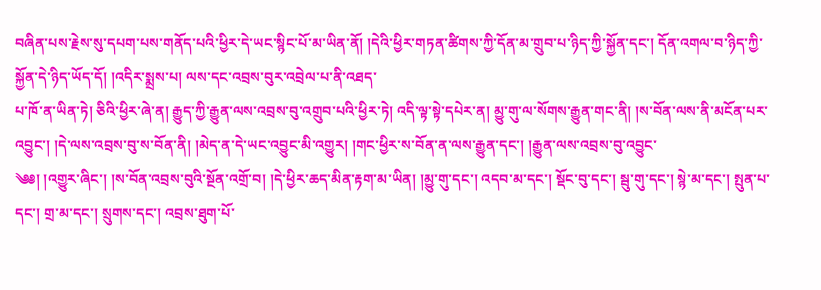བཞིན་པས་རྗེས་སུ་དཔག་པས་གནོད་པའི་ཕྱིར་དེ་ཡང་སྙིང་པོ་མ་ཡིན་ནོ། །དེའི་ཕྱིར་གཏན་ཚིགས་ཀྱི་དོན་མ་གྲུབ་པ་ཉིད་ཀྱི་སྐྱོན་དང་། དོན་འགལ་བ་ཉིད་ཀྱི་སྐྱོན་དེ་ཉིད་ཡོད་དོ། །འདིར་སྨྲས་པ། ལས་དང་འབྲས་བུར་འབྲེལ་པ་ནི་འཐད་
པ་ཁོ་ན་ཡིན་ཏེ། ཅིའི་ཕྱིར་ཞེ་ན། རྒྱུད་ཀྱི་རྒྱུན་ལས་འབྲས་བུ་འགྲུབ་པའི་ཕྱིར་ཏེ། འདི་ལྟ་སྟེ་དཔེར་ན། མྱུ་གུ་ལ་སོགས་རྒྱུན་གང་ནི། །ས་བོན་ལས་ནི་མངོན་པར་འབྱུང་། །དེ་ལས་འབྲས་བུ་ས་བོན་ནི། །མེད་ན་དེ་ཡང་འབྱུང་མི་འགྱུར། །གང་ཕྱིར་ས་བོན་ན་ལས་རྒྱུན་དང་། །རྒྱུན་ལས་འབྲས་བུ་འབྱུང་
༄༅། །འགྱུར་ཞིང་། །ས་བོན་འབྲས་བུའི་སྔོན་འགྲོ་བ། །དེ་ཕྱིར་ཆད་མིན་རྟག་མ་ཡིན། །མྱུ་གུ་དང་། འདབ་མ་དང་། སྡོང་བུ་དང་། སྦུ་གུ་དང་། སྙེ་མ་དང་། སྤུན་པ་དང་། གྲ་མ་དང་། སྲུགས་དང་། འབྲས་ཐུག་པོ་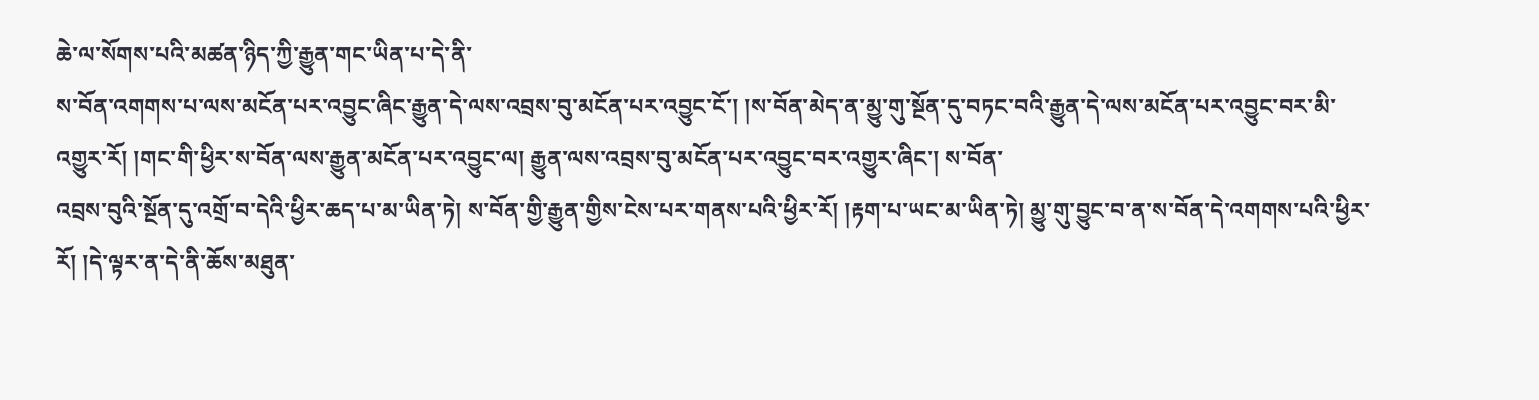ཆེ་ལ་སོགས་པའི་མཚན་ཉིད་ཀྱི་རྒྱུན་གང་ཡིན་པ་དེ་ནི་
ས་བོན་འགགས་པ་ལས་མངོན་པར་འབྱུང་ཞིང་རྒྱུན་དེ་ལས་འབྲས་བུ་མངོན་པར་འབྱུང་ངོ་། །ས་བོན་མེད་ན་མྱུ་གུ་སྔོན་དུ་བཏང་བའི་རྒྱུན་དེ་ལས་མངོན་པར་འབྱུང་བར་མི་འགྱུར་རོ། །གང་གི་ཕྱིར་ས་བོན་ལས་རྒྱུན་མངོན་པར་འབྱུང་ལ། རྒྱུན་ལས་འབྲས་བུ་མངོན་པར་འབྱུང་བར་འགྱུར་ཞིང་། ས་བོན་
འབྲས་བུའི་སྔོན་དུ་འགྲོ་བ་དེའི་ཕྱིར་ཆད་པ་མ་ཡིན་ཏེ། ས་བོན་གྱི་རྒྱུན་གྱིས་ངེས་པར་གནས་པའི་ཕྱིར་རོ། །རྟག་པ་ཡང་མ་ཡིན་ཏེ། མྱུ་གུ་བྱུང་བ་ན་ས་བོན་དེ་འགགས་པའི་ཕྱིར་རོ། །དེ་ལྟར་ན་དེ་ནི་ཆོས་མཐུན་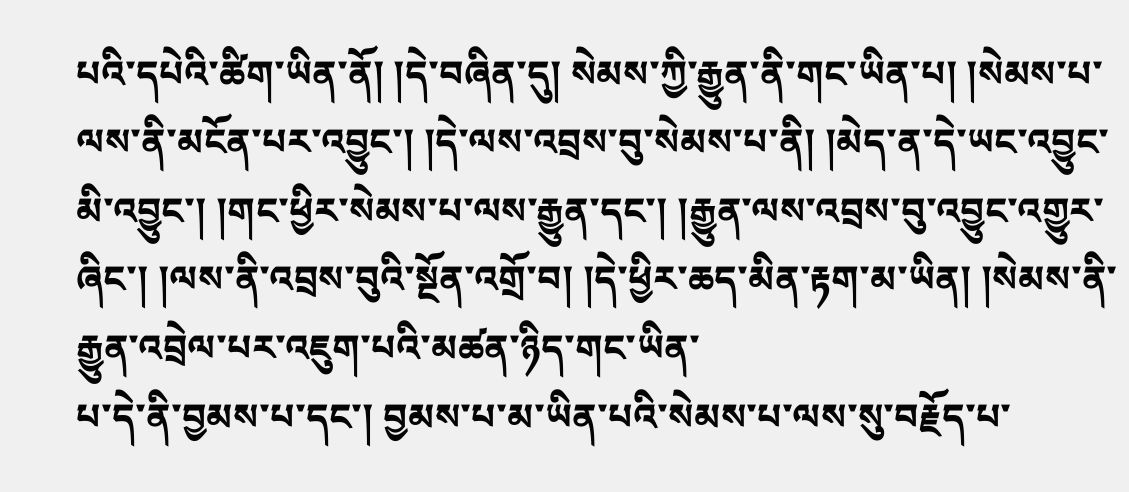པའི་དཔེའི་ཚིག་ཡིན་ནོ། །དེ་བཞིན་དུ། སེམས་ཀྱི་རྒྱུན་ནི་གང་ཡིན་པ། །སེམས་པ་
ལས་ནི་མངོན་པར་འབྱུང་། །དེ་ལས་འབྲས་བུ་སེམས་པ་ནི། །མེད་ན་དེ་ཡང་འབྱུང་མི་འབྱུང་། །གང་ཕྱིར་སེམས་པ་ལས་རྒྱུན་དང་། །རྒྱུན་ལས་འབྲས་བུ་འབྱུང་འགྱུར་ཞིང་། །ལས་ནི་འབྲས་བུའི་སྔོན་འགྲོ་བ། །དེ་ཕྱིར་ཆད་མིན་རྟག་མ་ཡིན། །སེམས་ནི་རྒྱུན་འབྲེལ་པར་འཇུག་པའི་མཚན་ཉིད་གང་ཡིན་
པ་དེ་ནི་བྱམས་པ་དང་། བྱམས་པ་མ་ཡིན་པའི་སེམས་པ་ལས་སུ་བརྗོད་པ་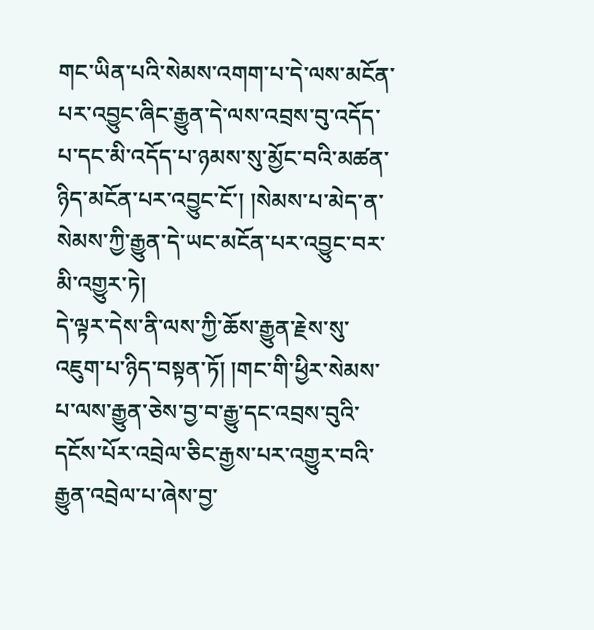གང་ཡིན་པའི་སེམས་འགག་པ་དེ་ལས་མངོན་པར་འབྱུང་ཞིང་རྒྱུན་དེ་ལས་འབྲས་བུ་འདོད་པ་དང་མི་འདོད་པ་ཉམས་སུ་མྱོང་བའི་མཚན་ཉིད་མངོན་པར་འབྱུང་ངོ་། །སེམས་པ་མེད་ན་སེམས་ཀྱི་རྒྱུན་དེ་ཡང་མངོན་པར་འབྱུང་བར་མི་འགྱུར་ཏེ།
དེ་ལྟར་དེས་ནི་ལས་ཀྱི་ཆོས་རྒྱུན་རྗེས་སུ་འཇུག་པ་ཉིད་བསྟན་ཏོ། །གང་གི་ཕྱིར་སེམས་པ་ལས་རྒྱུན་ཅེས་བྱ་བ་རྒྱུ་དང་འབྲས་བུའི་དངོས་པོར་འབྲེལ་ཅིང་རྒྱས་པར་འགྱུར་བའི་རྒྱུན་འབྲེལ་པ་ཞེས་བྱ་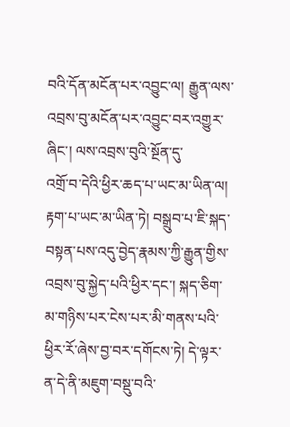བའི་དོན་མངོན་པར་འབྱུང་ལ། རྒྱུན་ལས་འབྲས་བུ་མངོན་པར་འབྱུང་བར་འགྱུར་ཞིང་། ལས་འབྲས་བུའི་སྔོན་དུ་
འགྲོ་བ་དེའི་ཕྱིར་ཆད་པ་ཡང་མ་ཡིན་ལ། རྟག་པ་ཡང་མ་ཡིན་ཏེ། བསྒྲུབ་པ་ཇི་སྐད་བསྟན་པས་འདུ་བྱེད་རྣམས་ཀྱི་རྒྱུན་གྱིས་འབྲས་བུ་སྐྱེད་པའི་ཕྱིར་དང་། སྐད་ཅིག་མ་གཉིས་པར་ངེས་པར་མི་གནས་པའི་ཕྱིར་རོ་ཞེས་བྱ་བར་དགོངས་ཏེ། དེ་ལྟར་ན་དེ་ནི་མཇུག་བསྡུ་བའི་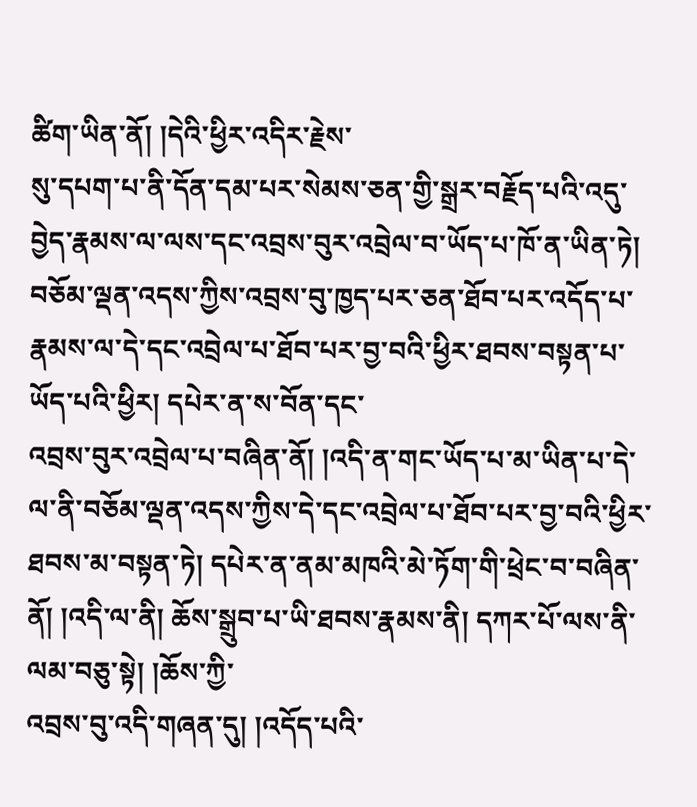ཚིག་ཡིན་ནོ། །དེའི་ཕྱིར་འདིར་རྗེས་
སུ་དཔག་པ་ནི་དོན་དམ་པར་སེམས་ཅན་གྱི་སྒྲར་བརྗོད་པའི་འདུ་བྱེད་རྣམས་ལ་ལས་དང་འབྲས་བུར་འབྲེལ་བ་ཡོད་པ་ཁོ་ན་ཡིན་ཏེ། བཅོམ་ལྡན་འདས་ཀྱིས་འབྲས་བུ་ཁྱད་པར་ཅན་ཐོབ་པར་འདོད་པ་རྣམས་ལ་དེ་དང་འབྲེལ་པ་ཐོབ་པར་བྱ་བའི་ཕྱིར་ཐབས་བསྟན་པ་ཡོད་པའི་ཕྱིར། དཔེར་ན་ས་བོན་དང་
འབྲས་བུར་འབྲེལ་པ་བཞིན་ནོ། །འདི་ན་གང་ཡོད་པ་མ་ཡིན་པ་དེ་ལ་ནི་བཅོམ་ལྡན་འདས་ཀྱིས་དེ་དང་འབྲེལ་པ་ཐོབ་པར་བྱ་བའི་ཕྱིར་ཐབས་མ་བསྟན་ཏེ། དཔེར་ན་ནམ་མཁའི་མེ་ཏོག་གི་ཕྲེང་བ་བཞིན་ནོ། །འདི་ལ་ནི། ཆོས་སྒྲུབ་པ་ཡི་ཐབས་རྣམས་ནི། དཀར་པོ་ལས་ནི་ལམ་བཅུ་སྟེ། །ཆོས་ཀྱི་
འབྲས་བུ་འདི་གཞན་དུ། །འདོད་པའི་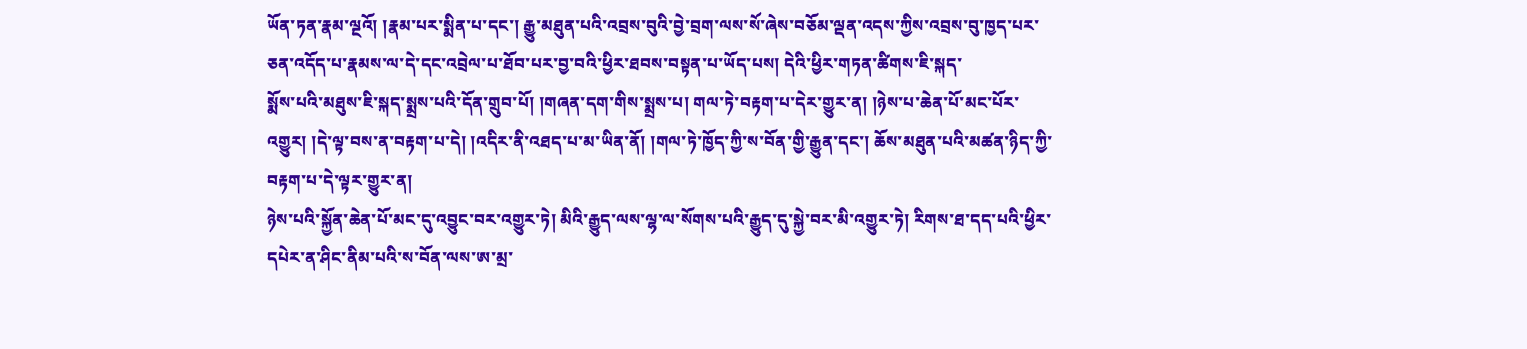ཡོན་ཏན་རྣམ་ལྔའོ། །རྣམ་པར་སྨིན་པ་དང་། རྒྱུ་མཐུན་པའི་འབྲས་བུའི་བྱེ་བྲག་ལས་སོ་ཞེས་བཅོམ་ལྡན་འདས་ཀྱིས་འབྲས་བུ་ཁྱད་པར་ཅན་འདོད་པ་རྣམས་ལ་དེ་དང་འབྲེལ་པ་ཐོབ་པར་བྱ་བའི་ཕྱིར་ཐབས་བསྟན་པ་ཡོད་པས། དེའི་ཕྱིར་གཏན་ཚིགས་ཇི་སྐད་
སྨོས་པའི་མཐུས་ཇི་སྐད་སྨྲས་པའི་དོན་གྲུབ་པོ། །གཞན་དག་གིས་སྨྲས་པ། གལ་ཏེ་བརྟག་པ་དེར་གྱུར་ན། །ཉེས་པ་ཆེན་པོ་མང་པོར་འགྱུར། །དེ་ལྟ་བས་ན་བརྟག་པ་དེ། །འདིར་ནི་འཐད་པ་མ་ཡིན་ནོ། །གལ་ཏེ་ཁྱོད་ཀྱི་ས་བོན་གྱི་རྒྱུན་དང་། ཆོས་མཐུན་པའི་མཚན་ཉིད་ཀྱི་བརྟག་པ་དེ་ལྟར་གྱུར་ན།
ཉེས་པའི་སྐྱོན་ཆེན་པོ་མང་དུ་འབྱུང་བར་འགྱུར་ཏེ། མིའི་རྒྱུད་ལས་ལྷ་ལ་སོགས་པའི་རྒྱུད་དུ་སྐྱེ་བར་མི་འགྱུར་ཏེ། རིགས་ཐ་དད་པའི་ཕྱིར་དཔེར་ན་ཤིང་ནིམ་པའི་ས་བོན་ལས་ཨ་མྲ་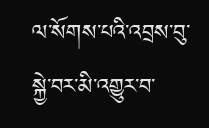ལ་སོགས་པའི་འབྲས་བུ་སྐྱེ་བར་མི་འགྱུར་བ་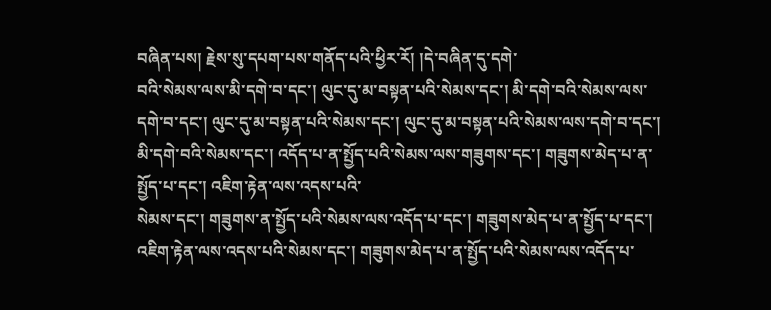བཞིན་པས། རྗེས་སུ་དཔག་པས་གནོད་པའི་ཕྱིར་རོ། །དེ་བཞིན་དུ་དགེ་
བའི་སེམས་ལས་མི་དགེ་བ་དང་། ལུང་དུ་མ་བསྟན་པའི་སེམས་དང་། མི་དགེ་བའི་སེམས་ལས་དགེ་བ་དང་། ལུང་དུ་མ་བསྟན་པའི་སེམས་དང་། ལུང་དུ་མ་བསྟན་པའི་སེམས་ལས་དགེ་བ་དང་། མི་དགེ་བའི་སེམས་དང་། འདོད་པ་ན་སྤྱོད་པའི་སེམས་ལས་གཟུགས་དང་། གཟུགས་མེད་པ་ན་སྤྱོད་པ་དང་། འཇིག་རྟེན་ལས་འདས་པའི་
སེམས་དང་། གཟུགས་ན་སྤྱོད་པའི་སེམས་ལས་འདོད་པ་དང་། གཟུགས་མེད་པ་ན་སྤྱོད་པ་དང་། འཇིག་རྟེན་ལས་འདས་པའི་སེམས་དང་། གཟུགས་མེད་པ་ན་སྤྱོད་པའི་སེམས་ལས་འདོད་པ་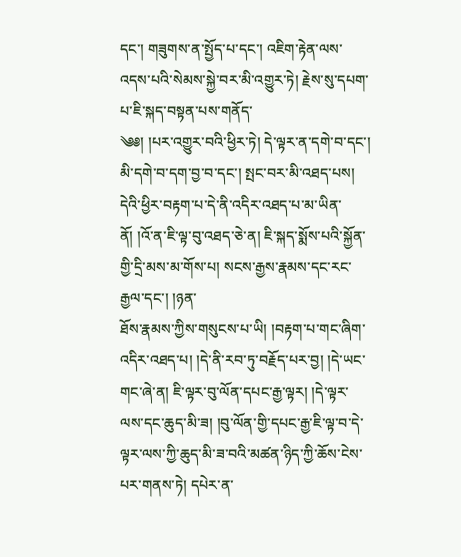དང་། གཟུགས་ན་སྤྱོད་པ་དང་། འཇིག་རྟེན་ལས་འདས་པའི་སེམས་སྐྱེ་བར་མི་འགྱུར་ཏེ། རྗེས་སུ་དཔག་པ་ཇི་སྐད་བསྟན་པས་གནོད་
༄༅། །པར་འགྱུར་བའི་ཕྱིར་ཏེ། དེ་ལྟར་ན་དགེ་བ་དང་། མི་དགེ་བ་དག་བྱ་བ་དང་། སྤང་བར་མི་འཐད་པས། དེའི་ཕྱིར་བརྟག་པ་དེ་ནི་འདིར་འཐད་པ་མ་ཡིན་ནོ། །འོ་ན་ཇི་ལྟ་བུ་འཐད་ཅེ་ན། ཇི་སྐད་སྨོས་པའི་སྐྱོན་གྱི་དྲི་མས་མ་གོས་པ། སངས་རྒྱས་རྣམས་དང་རང་རྒྱལ་དང་། །ཉན་
ཐོས་རྣམས་ཀྱིས་གསུངས་པ་ཡི། །བརྟག་པ་གང་ཞིག་འདིར་འཐད་པ། །དེ་ནི་རབ་ཏུ་བརྗོད་པར་བྱ། །དེ་ཡང་གང་ཞེ་ན། ཇི་ལྟར་བུ་ལོན་དཔང་རྒྱ་ལྟར། །དེ་ལྟར་ལས་དང་ཆུད་མི་ཟ། །བུ་ལོན་གྱི་དཔང་རྒྱ་ཇི་ལྟ་བ་དེ་ལྟར་ལས་ཀྱི་ཆུད་མི་ཟ་བའི་མཚན་ཉིད་ཀྱི་ཆོས་ངེས་པར་གནས་ཏེ། དཔེར་ན་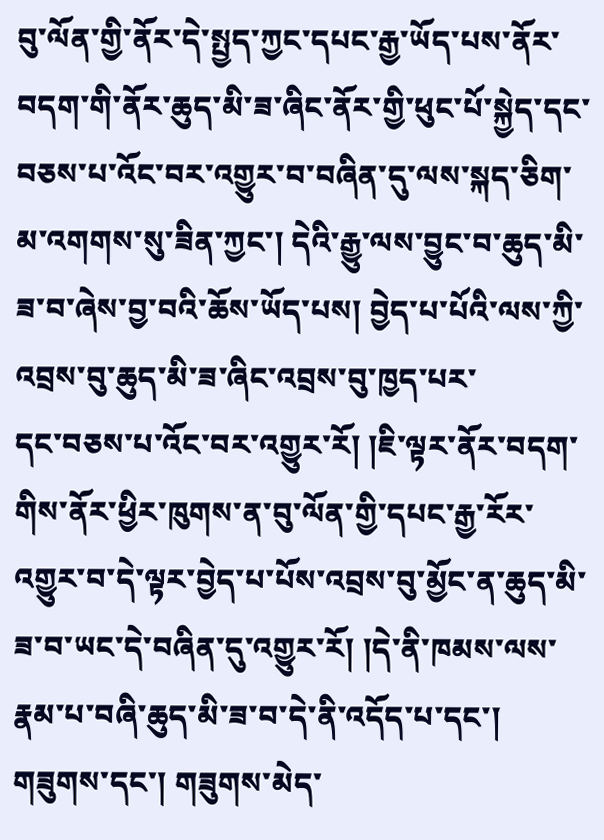བུ་ལོན་གྱི་ནོར་དེ་སྤྱད་ཀྱང་དཔང་རྒྱ་ཡོད་པས་ནོར་བདག་གི་ནོར་ཆུད་མི་ཟ་ཞིང་ནོར་གྱི་ཕུང་པོ་སྐྱེད་དང་བཅས་པ་འོང་བར་འགྱུར་བ་བཞིན་དུ་ལས་སྐད་ཅིག་མ་འགགས་སུ་ཟིན་ཀྱང་། དེའི་རྒྱུ་ལས་བྱུང་བ་ཆུད་མི་ཟ་བ་ཞེས་བྱ་བའི་ཆོས་ཡོད་པས། བྱེད་པ་པོའི་ལས་ཀྱི་འབྲས་བུ་ཆུད་མི་ཟ་ཞིང་འབྲས་བུ་ཁྱད་པར་
དང་བཅས་པ་འོང་བར་འགྱུར་རོ། །ཇི་ལྟར་ནོར་བདག་གིས་ནོར་ཕྱིར་ཁུགས་ན་བུ་ལོན་གྱི་དཔང་རྒྱ་རོར་འགྱུར་བ་དེ་ལྟར་བྱེད་པ་པོས་འབྲས་བུ་མྱོང་ན་ཆུད་མི་ཟ་བ་ཡང་དེ་བཞིན་དུ་འགྱུར་རོ། །དེ་ནི་ཁམས་ལས་རྣམ་པ་བཞི་ཆུད་མི་ཟ་བ་དེ་ནི་འདོད་པ་དང་། གཟུགས་དང་། གཟུགས་མེད་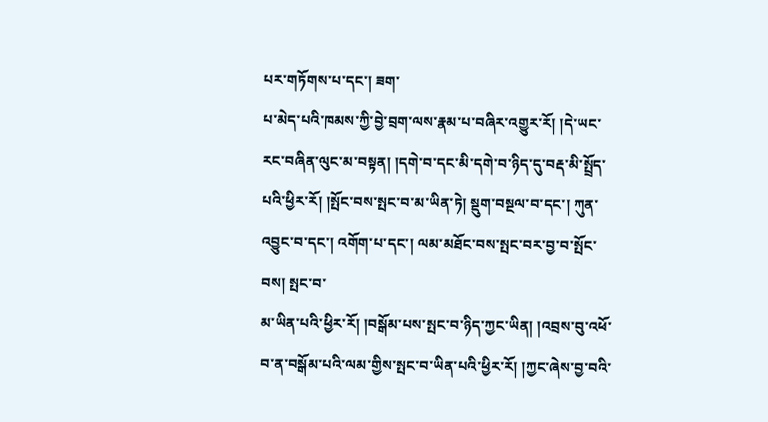པར་གཏོགས་པ་དང་། ཟག་
པ་མེད་པའི་ཁམས་ཀྱི་བྱེ་བྲག་ལས་རྣམ་པ་བཞིར་འགྱུར་རོ། །དེ་ཡང་རང་བཞིན་ལུང་མ་བསྟན། །དགེ་བ་དང་མི་དགེ་བ་ཉིད་དུ་བརྡ་མི་སྤྲོད་པའི་ཕྱིར་རོ། །སྤོང་བས་སྤང་བ་མ་ཡིན་ཏེ། སྡུག་བསྔལ་བ་དང་། ཀུན་འབྱུང་བ་དང་། འགོག་པ་དང་། ལམ་མཐོང་བས་སྤང་བར་བྱ་བ་སྤོང་བས། སྤང་བ་
མ་ཡིན་པའི་ཕྱིར་རོ། །བསྒོམ་པས་སྤང་བ་ཉིད་ཀྱང་ཡིན། །འབྲས་བུ་འཕོ་བ་ན་བསྒོམ་པའི་ལམ་གྱིས་སྤང་བ་ཡིན་པའི་ཕྱིར་རོ། །ཀྱང་ཞེས་བྱ་བའི་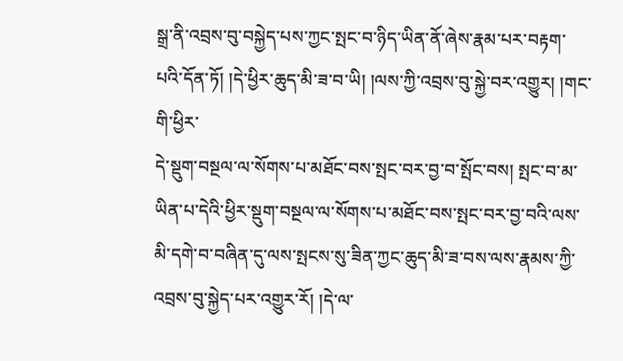སྒྲ་ནི་འབྲས་བུ་བསྐྱེད་པས་ཀྱང་སྤང་བ་ཉིད་ཡིན་ནོ་ཞེས་རྣམ་པར་བརྟག་པའི་དོན་ཏོ། །དེ་ཕྱིར་ཆུད་མི་ཟ་བ་ཡི། །ལས་ཀྱི་འབྲས་བུ་སྐྱེ་བར་འགྱུར། །གང་གི་ཕྱིར་
དེ་སྡུག་བསྔལ་ལ་སོགས་པ་མཐོང་བས་སྤང་བར་བྱ་བ་སྤོང་བས། སྤང་བ་མ་ཡིན་པ་དེའི་ཕྱིར་སྡུག་བསྔལ་ལ་སོགས་པ་མཐོང་བས་སྤང་བར་བྱ་བའི་ལས་མི་དགེ་བ་བཞིན་དུ་ལས་སྤངས་སུ་ཟིན་ཀྱང་ཆུད་མི་ཟ་བས་ལས་རྣམས་ཀྱི་འབྲས་བུ་སྐྱེད་པར་འགྱུར་རོ། །དེ་ལ་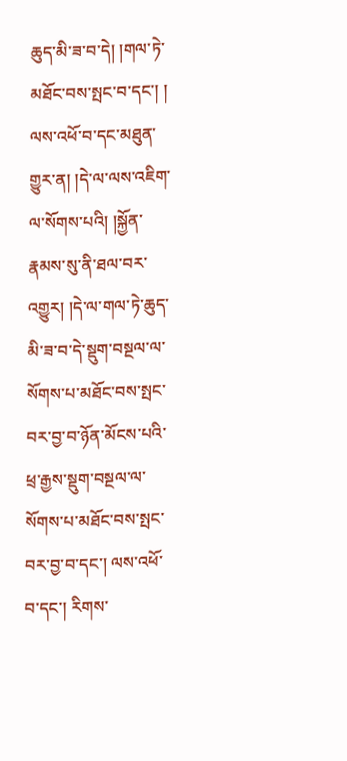ཆུད་མི་ཟ་བ་དེ། །གལ་ཏེ་མཐོང་བས་སྤང་བ་དང་། །
ལས་འཕོ་བ་དང་མཐུན་གྱུར་ན། །དེ་ལ་ལས་འཇིག་ལ་སོགས་པའི། །སྐྱོན་རྣམས་སུ་ནི་ཐལ་བར་འགྱུར། །དེ་ལ་གལ་ཏེ་ཆུད་མི་ཟ་བ་དེ་སྡུག་བསྔལ་ལ་སོགས་པ་མཐོང་བས་སྤང་བར་བྱ་བ་ཉོན་མོངས་པའི་ཕྲ་རྒྱས་སྡུག་བསྔལ་ལ་སོགས་པ་མཐོང་བས་སྤང་བར་བྱ་བ་དང་། ལས་འཕོ་བ་དང་། རིགས་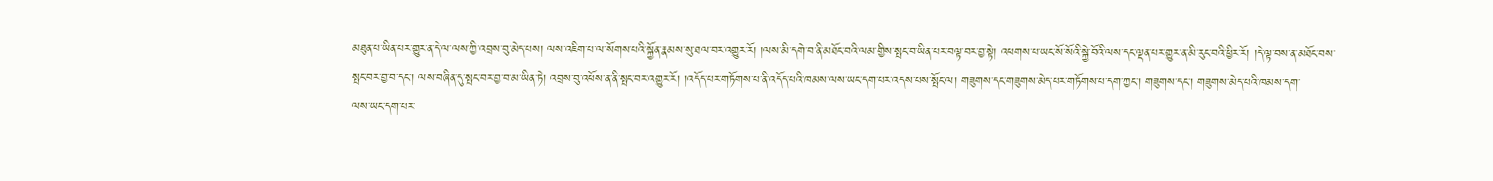མཐུན་པ་ཡིན་པར་གྱུར་ན་དེ་ལ་ལས་ཀྱི་འབྲས་བུ་མེད་པས། ལས་འཇིག་པ་ལ་སོགས་པའི་སྐྱོན་རྣམས་སུ་ཐལ་བར་འགྱུར་རོ། །ལས་མི་དགེ་བ་ནི་མཐོང་བའི་ལམ་གྱིས་སྤང་བ་ཡིན་པར་བལྟ་བར་བྱ་སྟེ། འཕགས་པ་ཡང་སོ་སོའི་སྐྱེ་བོའི་ལས་དང་ལྡན་པར་གྱུར་ན་མི་རུང་བའི་ཕྱིར་རོ། །དེ་ལྟ་བས་ན་མཐོང་བས་
སྤང་བར་བྱ་བ་དང་། ལས་བཞིན་དུ་སྤང་བར་བྱ་བ་མ་ཡིན་ཏེ། འབྲས་བུ་འཕོས་ན་ནི་སྤང་བར་འགྱུར་རོ། །འདོད་པར་གཏོགས་པ་ནི་འདོད་པའི་ཁམས་ལས་ཡང་དག་པར་འདས་པས་སྤོང་ལ། གཟུགས་དང་གཟུགས་མེད་པར་གཏོགས་པ་དག་ཀྱང་། གཟུགས་དང་། གཟུགས་མེད་པའི་ཁམས་དག་
ལས་ཡང་དག་པར་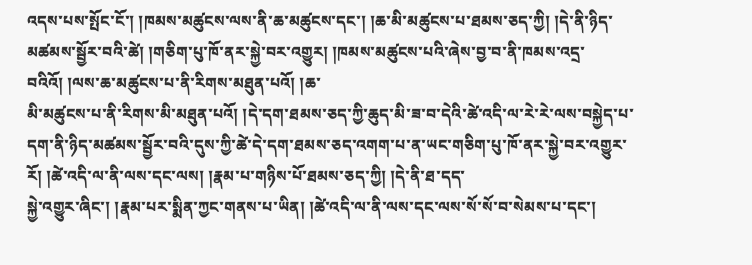འདས་པས་སྤོང་ངོ་། །ཁམས་མཚུངས་ལས་ནི་ཆ་མཚུངས་དང་། །ཆ་མི་མཚུངས་པ་ཐམས་ཅད་ཀྱི། །དེ་ནི་ཉིད་མཚམས་སྦྱོར་བའི་ཚེ། །གཅིག་པུ་ཁོ་ནར་སྐྱེ་བར་འགྱུར། །ཁམས་མཚུངས་པའི་ཞེས་བྱ་བ་ནི་ཁམས་འདྲ་བའིའོ། །ལས་ཆ་མཚུངས་པ་ནི་རིགས་མཐུན་པའོ། །ཆ་
མི་མཚུངས་པ་ནི་རིགས་མི་མཐུན་པའོ། །དེ་དག་ཐམས་ཅད་ཀྱི་ཆུད་མི་ཟ་བ་དེའི་ཚེ་འདི་ལ་རེ་རེ་ལས་བསྐྱེད་པ་དག་ནི་ཉིད་མཚམས་སྦྱོར་བའི་དུས་ཀྱི་ཚེ་དེ་དག་ཐམས་ཅད་འགག་པ་ན་ཡང་གཅིག་པུ་ཁོ་ནར་སྐྱེ་བར་འགྱུར་རོ། །ཚེ་འདི་ལ་ནི་ལས་དང་ལས། །རྣམ་པ་གཉིས་པོ་ཐམས་ཅད་ཀྱི། །དེ་ནི་ཐ་དད་
སྐྱེ་འགྱུར་ཞིང་། །རྣམ་པར་སྨིན་ཀྱང་གནས་པ་ཡིན། །ཚེ་འདི་ལ་ནི་ལས་དང་ལས་སོ་སོ་བ་སེམས་པ་དང་།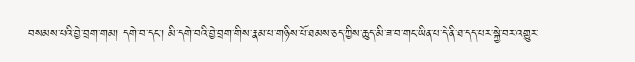བསམས་པའི་བྱེ་བྲག་གམ། དགེ་བ་དང་། མི་དགེ་བའི་བྱེ་བྲག་གིས་རྣམ་པ་གཉིས་པོ་ཐམས་ཅད་ཀྱིས་ཆུད་མི་ཟ་བ་གང་ཡིན་པ་དེ་ནི་ཐ་དད་པར་སྐྱེ་བར་འགྱུར་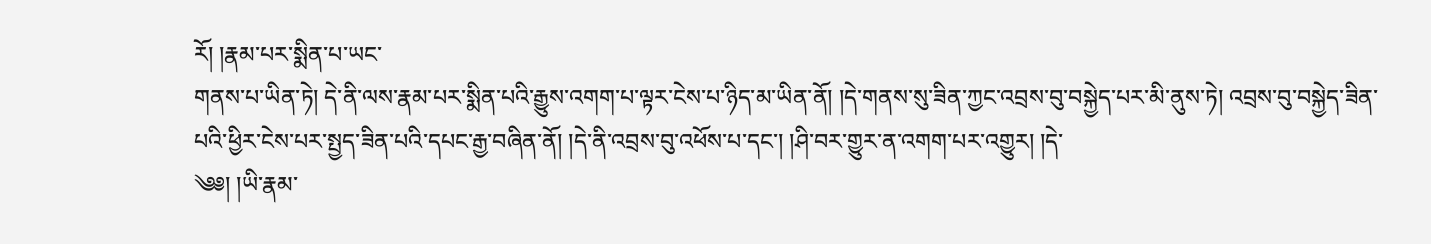རོ། །རྣམ་པར་སྨིན་པ་ཡང་
གནས་པ་ཡིན་ཏེ། དེ་ནི་ལས་རྣམ་པར་སྨིན་པའི་རྒྱུས་འགག་པ་ལྟར་ངེས་པ་ཉིད་མ་ཡིན་ནོ། །དེ་གནས་སུ་ཟིན་ཀྱང་འབྲས་བུ་བསྐྱེད་པར་མི་ནུས་ཏེ། འབྲས་བུ་བསྐྱེད་ཟིན་པའི་ཕྱིར་ངེས་པར་སྤྱད་ཟིན་པའི་དཔང་རྒྱ་བཞིན་ནོ། །དེ་ནི་འབྲས་བུ་འཕོས་པ་དང་། །ཤི་བར་གྱུར་ན་འགག་པར་འགྱུར། །དེ་
༄༅། །ཡི་རྣམ་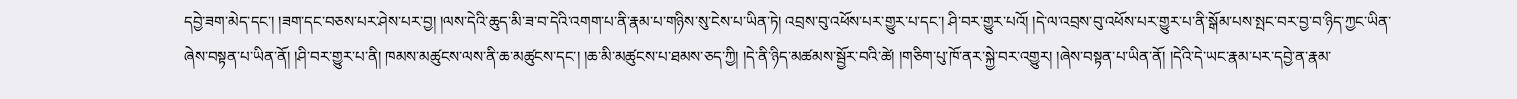དབྱེ་ཟག་མེད་དང་། །ཟག་དང་བཅས་པར་ཤེས་པར་བྱ། །ལས་དེའི་ཆུད་མི་ཟ་བ་དེའི་འགག་པ་ནི་རྣམ་པ་གཉིས་སུ་ངེས་པ་ཡིན་ཏེ། འབྲས་བུ་འཕོས་པར་གྱུར་པ་དང་། ཤི་བར་གྱུར་པའོ། །དེ་ལ་འབྲས་བུ་འཕོས་པར་གྱུར་པ་ནི་སྒོམ་པས་སྤང་བར་བྱ་བ་ཉིད་ཀྱང་ཡིན་
ཞེས་བསྟན་པ་ཡིན་ནོ། །ཤི་བར་གྱུར་པ་ནི། ཁམས་མཚུངས་ལས་ནི་ཆ་མཚུངས་དང་། །ཆ་མི་མཚུངས་པ་ཐམས་ཅད་ཀྱི། །དེ་ནི་ཉིད་མཚམས་སྦྱོར་བའི་ཚེ། །གཅིག་པུ་ཁོ་ནར་སྐྱེ་བར་འགྱུར། །ཞེས་བསྟན་པ་ཡིན་ནོ། །དེའི་དེ་ཡང་རྣམ་པར་དབྱེ་ན་རྣམ་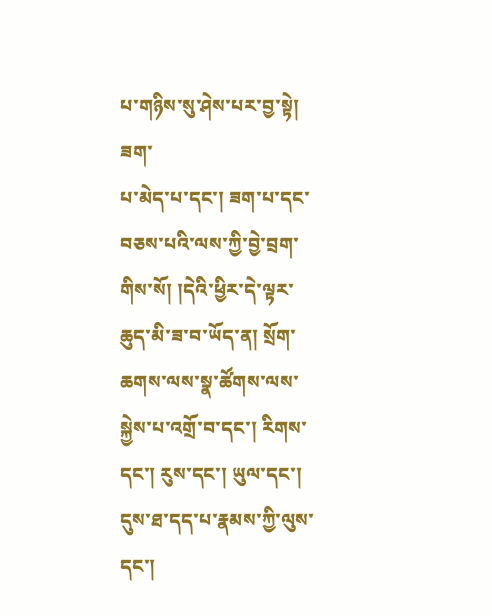པ་གཉིས་སུ་ཤེས་པར་བྱ་སྟེ། ཟག་
པ་མེད་པ་དང་། ཟག་པ་དང་བཅས་པའི་ལས་ཀྱི་བྱེ་བྲག་གིས་སོ། །དེའི་ཕྱིར་དེ་ལྟར་ཆུད་མི་ཟ་བ་ཡོད་ན། སྲོག་ཆགས་ལས་སྣ་ཚོགས་ལས་སྐྱེས་པ་འགྲོ་བ་དང་། རིགས་དང་། རུས་དང་། ཡུལ་དང་། དུས་ཐ་དད་པ་རྣམས་ཀྱི་ལུས་དང་།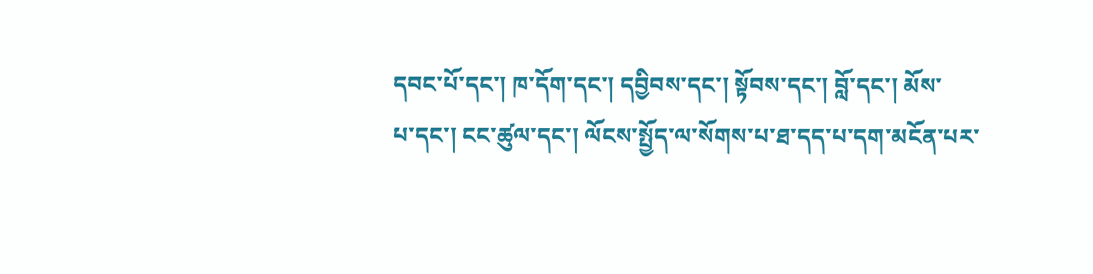དབང་པོ་དང་། ཁ་དོག་དང་། དབྱིབས་དང་། སྟོབས་དང་། བློ་དང་། མོས་
པ་དང་། ངང་ཚུལ་དང་། ལོངས་སྤྱོད་ལ་སོགས་པ་ཐ་དད་པ་དག་མངོན་པར་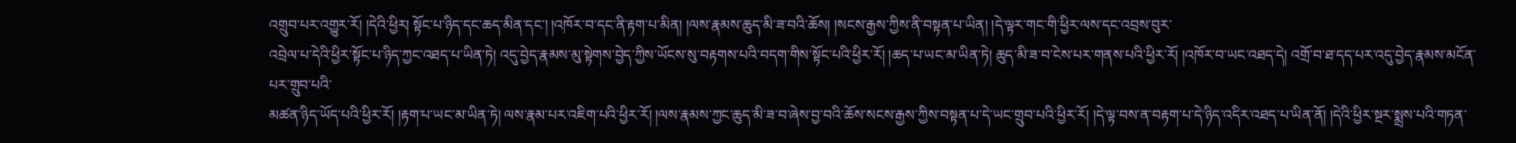འགྲུབ་པར་འགྱུར་རོ། །དེའི་ཕྱིར། སྟོང་པ་ཉིད་དང་ཆད་མིན་དང་། །འཁོར་བ་དང་ནི་རྟག་པ་མིན། །ལས་རྣམས་ཆུད་མི་ཟ་བའི་ཆོས། །སངས་རྒྱས་ཀྱིས་ནི་བསྟན་པ་ཡིན། །དེ་ལྟར་གང་གི་ཕྱིར་ལས་དང་འབྲས་བུར་
འབྲེལ་པ་དེའི་ཕྱིར་སྟོང་པ་ཉིད་ཀྱང་འཐད་པ་ཡིན་ཏེ། འདུ་བྱེད་རྣམས་མུ་སྟེགས་བྱེད་ཀྱིས་ཡོངས་སུ་བརྟགས་པའི་བདག་གིས་སྟོང་པའི་ཕྱིར་རོ། །ཆད་པ་ཡང་མ་ཡིན་ཏེ། ཆུད་མི་ཟ་བ་ངེས་པར་གནས་པའི་ཕྱིར་རོ། །འཁོར་བ་ཡང་འཐད་དེ། འགྲོ་བ་ཐ་དད་པར་འདུ་བྱེད་རྣམས་མངོན་པར་གྲུབ་པའི་
མཚན་ཉིད་ཡོད་པའི་ཕྱིར་རོ། །རྟག་པ་ཡང་མ་ཡིན་ཏེ། ལས་རྣམ་པར་འཇིག་པའི་ཕྱིར་རོ། །ལས་རྣམས་ཀྱང་ཆུད་མི་ཟ་བ་ཞེས་བྱ་བའི་ཆོས་སངས་རྒྱས་ཀྱིས་བསྟན་པ་དེ་ཡང་གྲུབ་པའི་ཕྱིར་རོ། །དེ་ལྟ་བས་ན་བརྟག་པ་དེ་ཉིད་འདིར་འཐད་པ་ཡིན་ནོ། །དེའི་ཕྱིར་སྔར་སྨྲས་པའི་གཏན་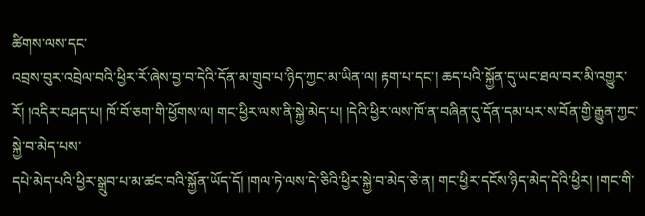ཚིགས་ལས་དང་
འབྲས་བུར་འབྲེལ་བའི་ཕྱིར་རོ་ཞེས་བྱ་བ་དེའི་དོན་མ་གྲུབ་པ་ཉིད་ཀྱང་མ་ཡིན་ལ། རྟག་པ་དང་། ཆད་པའི་སྐྱོན་དུ་ཡང་ཐལ་བར་མི་འགྱུར་རོ། །འདིར་བཤད་པ། ཁོ་བོ་ཅག་གི་ཕྱོགས་ལ། གང་ཕྱིར་ལས་ནི་སྐྱེ་མེད་པ། །དེའི་ཕྱིར་ལས་ཁོ་ན་བཞིན་དུ་དོན་དམ་པར་ས་བོན་གྱི་རྒྱུན་ཀྱང་སྐྱེ་བ་མེད་པས་
དཔེ་མེད་པའི་ཕྱིར་སྒྲུབ་པ་མ་ཚང་བའི་སྐྱོན་ཡོད་དོ། །གལ་ཏེ་ལས་དེ་ཅིའི་ཕྱིར་སྐྱེ་བ་མེད་ཅེ་ན། གང་ཕྱིར་དངོས་ཉིད་མེད་དེའི་ཕྱིར། །གང་གི་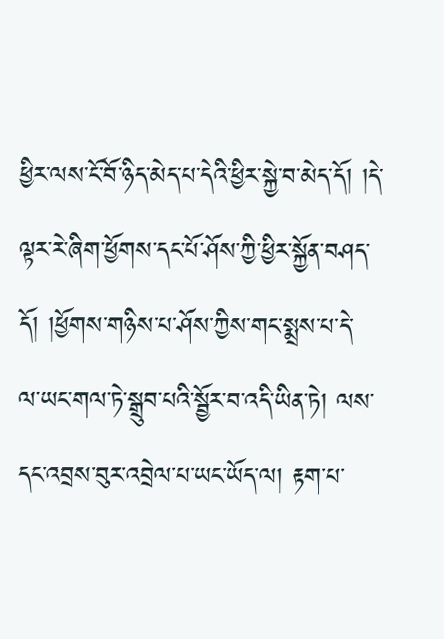ཕྱིར་ལས་ངོ་བོ་ཉིད་མེད་པ་དེའི་ཕྱིར་སྐྱེ་བ་མེད་དོ། །དེ་ལྟར་རེ་ཞིག་ཕྱོགས་དང་པོ་ཤོས་ཀྱི་ཕྱིར་སྐྱོན་བཤད་དོ། །ཕྱོགས་གཉིས་པ་ཤོས་ཀྱིས་གང་སྨྲས་པ་དེ་
ལ་ཡང་གལ་ཏེ་སྒྲུབ་པའི་སྦྱོར་བ་འདི་ཡིན་ཏེ། ལས་དང་འབྲས་བུར་འབྲེལ་པ་ཡང་ཡོད་ལ། རྟག་པ་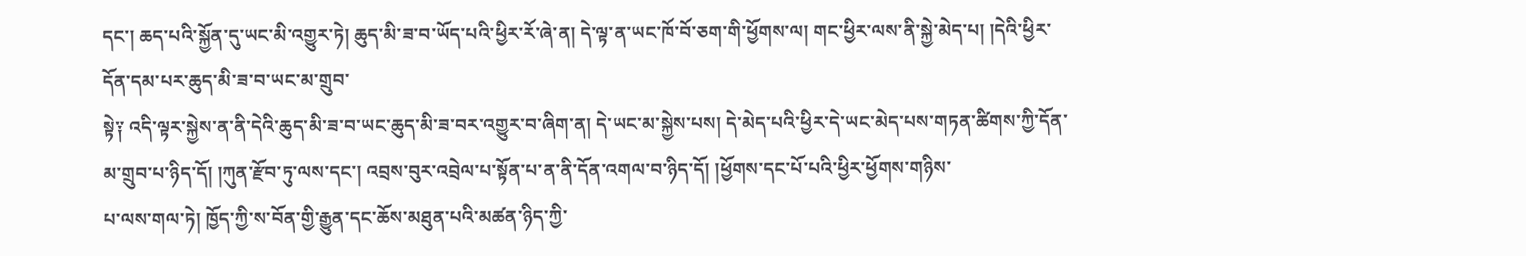དང་། ཆད་པའི་སྐྱོན་དུ་ཡང་མི་འགྱུར་ཏེ། ཆུད་མི་ཟ་བ་ཡོད་པའི་ཕྱིར་རོ་ཞེ་ན། དེ་ལྟ་ན་ཡང་ཁོ་བོ་ཅག་གི་ཕྱོགས་ལ། གང་ཕྱིར་ལས་ནི་སྐྱེ་མེད་པ། །དེའི་ཕྱིར་དོན་དམ་པར་ཆུད་མི་ཟ་བ་ཡང་མ་གྲུབ་
སྟེ༑ འདི་ལྟར་སྐྱེས་ན་ནི་དེའི་ཆུད་མི་ཟ་བ་ཡང་ཆུད་མི་ཟ་བར་འགྱུར་བ་ཞིག་ན། དེ་ཡང་མ་སྐྱེས་པས། དེ་མེད་པའི་ཕྱིར་དེ་ཡང་མེད་པས་གཏན་ཚིགས་ཀྱི་དོན་མ་གྲུབ་པ་ཉིད་དོ། །ཀུན་རྫོབ་ཏུ་ལས་དང་། འབྲས་བུར་འབྲེལ་པ་སྟོན་པ་ན་ནི་དོན་འགལ་བ་ཉིད་དོ། །ཕྱོགས་དང་པོ་པའི་ཕྱིར་ཕྱོགས་གཉིས་
པ་ལས་གལ་ཏེ། ཁྱོད་ཀྱི་ས་བོན་གྱི་རྒྱུན་དང་ཆོས་མཐུན་པའི་མཚན་ཉིད་ཀྱི་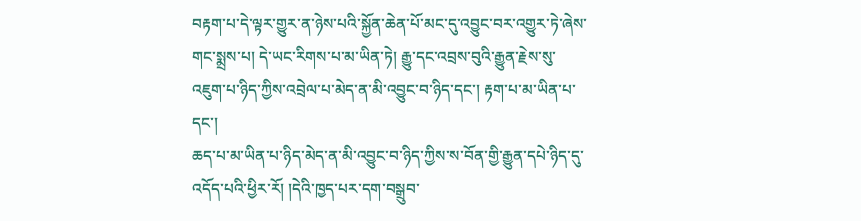བརྟག་པ་དེ་ལྟར་གྱུར་ན་ཉེས་པའི་སྐྱོན་ཆེན་པོ་མང་དུ་འབྱུང་བར་འགྱུར་ཏེ་ཞེས་གང་སྨྲས་པ། དེ་ཡང་རིགས་པ་མ་ཡིན་ཏེ། རྒྱུ་དང་འབྲས་བུའི་རྒྱུན་རྗེས་སུ་འཇུག་པ་ཉིད་ཀྱིས་འབྲེལ་པ་མེད་ན་མི་འབྱུང་བ་ཉིད་དང་། རྟག་པ་མ་ཡིན་པ་དང་།
ཆད་པ་མ་ཡིན་པ་ཉིད་མེད་ན་མི་འབྱུང་བ་ཉིད་ཀྱིས་ས་བོན་གྱི་རྒྱུན་དཔེ་ཉིད་དུ་འདོད་པའི་ཕྱིར་རོ། །དེའི་ཁྱད་པར་དག་བསྒྲུབ་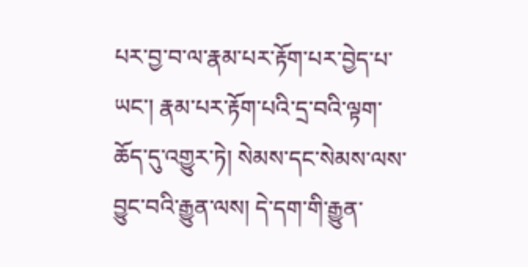པར་བྱ་བ་ལ་རྣམ་པར་རྟོག་པར་བྱེད་པ་ཡང་། རྣམ་པར་རྟོག་པའི་དྲ་བའི་ལྟག་ཆོད་དུ་འགྱུར་ཏེ། སེམས་དང་སེམས་ལས་བྱུང་བའི་རྒྱུན་ལས། དེ་དག་གི་རྒྱུན་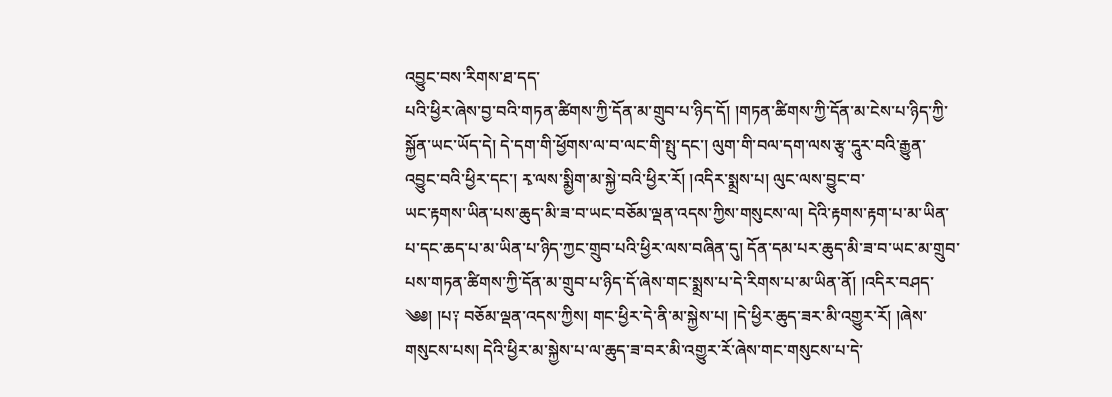འབྱུང་བས་རིགས་ཐ་དད་
པའི་ཕྱིར་ཞེས་བྱ་བའི་གཏན་ཚིགས་ཀྱི་དོན་མ་གྲུབ་པ་ཉིད་དོ། །གཏན་ཚིགས་ཀྱི་དོན་མ་ངེས་པ་ཉིད་ཀྱི་སྐྱོན་ཡང་ཡོད་དེ། དེ་དག་གི་ཕྱོགས་ལ་བ་ལང་གི་སྤུ་དང་། ལུག་གི་བལ་དག་ལས་རྩྭ་དཱུར་བའི་རྒྱུན་འབྱུང་བའི་ཕྱིར་དང་། རྭ་ལས་སྨྱིག་མ་སྐྱེ་བའི་ཕྱིར་རོ། །འདིར་སྨྲས་པ། ལུང་ལས་བྱུང་བ་
ཡང་རྟགས་ཡིན་པས་ཆུད་མི་ཟ་བ་ཡང་བཅོམ་ལྡན་འདས་ཀྱིས་གསུངས་ལ། དེའི་རྟགས་རྟག་པ་མ་ཡིན་པ་དང་ཆད་པ་མ་ཡིན་པ་ཉིད་ཀྱང་གྲུབ་པའི་ཕྱིར་ལས་བཞིན་དུ། དོན་དམ་པར་ཆུད་མི་ཟ་བ་ཡང་མ་གྲུབ་པས་གཏན་ཚིགས་ཀྱི་དོན་མ་གྲུབ་པ་ཉིད་དོ་ཞེས་གང་སྨྲས་པ་དེ་རིགས་པ་མ་ཡིན་ནོ། །འདིར་བཤད་
༄༅། །པ༑ བཅོམ་ལྡན་འདས་ཀྱིས། གང་ཕྱིར་དེ་ནི་མ་སྐྱེས་པ། །དེ་ཕྱིར་ཆུད་ཟར་མི་འགྱུར་རོ། །ཞེས་གསུངས་པས། དེའི་ཕྱིར་མ་སྐྱེས་པ་ལ་ཆུད་ཟ་བར་མི་འགྱུར་རོ་ཞེས་གང་གསུངས་པ་དེ་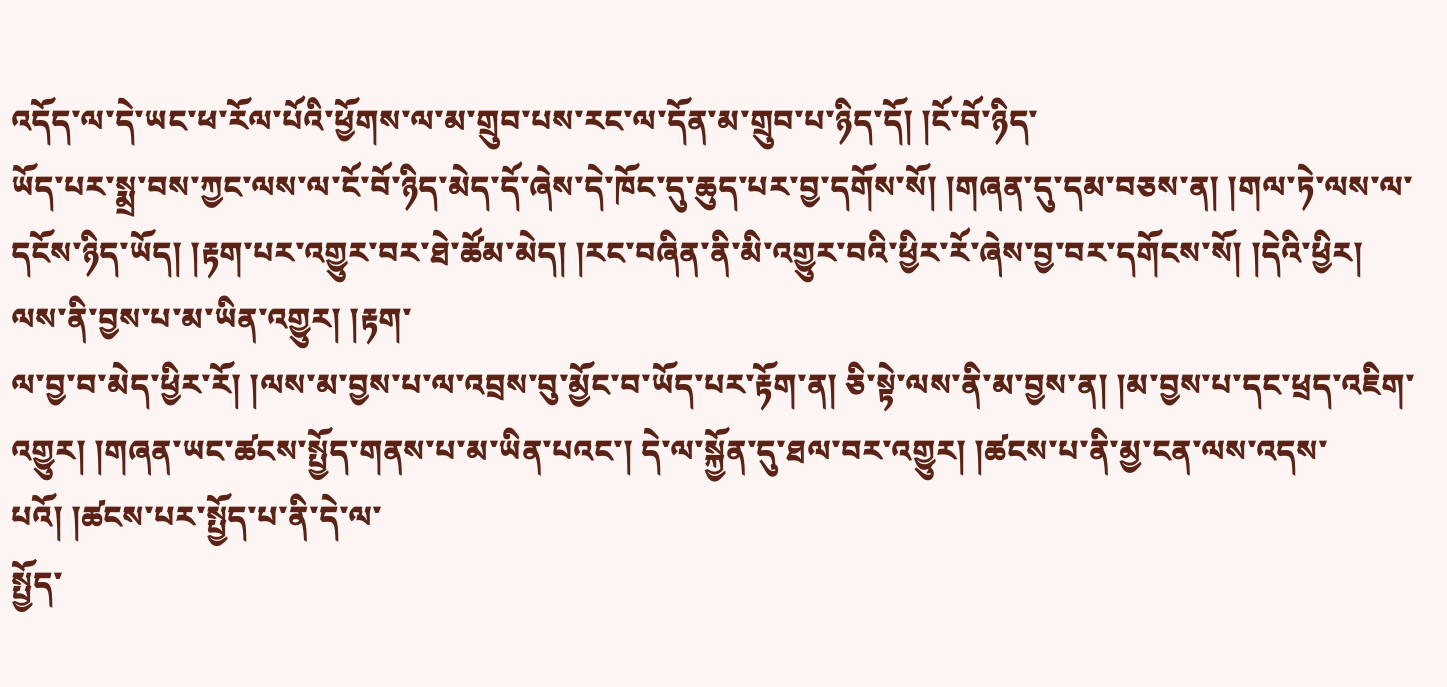འདོད་ལ་དེ་ཡང་ཕ་རོལ་པོའི་ཕྱོགས་ལ་མ་གྲུབ་པས་རང་ལ་དོན་མ་གྲུབ་པ་ཉིད་དོ། །ངོ་བོ་ཉིད་
ཡོད་པར་སྨྲ་བས་ཀྱང་ལས་ལ་ངོ་བོ་ཉིད་མེད་དོ་ཞེས་དེ་ཁོང་དུ་ཆུད་པར་བྱ་དགོས་སོ། །གཞན་དུ་དམ་བཅས་ན། །གལ་ཏེ་ལས་ལ་དངོས་ཉིད་ཡོད། །རྟག་པར་འགྱུར་བར་ཐེ་ཚོམ་མེད། །རང་བཞིན་ནི་མི་འགྱུར་བའི་ཕྱིར་རོ་ཞེས་བྱ་བར་དགོངས་སོ། །དེའི་ཕྱིར། ལས་ནི་བྱས་པ་མ་ཡིན་འགྱུར། །རྟག་
ལ་བྱ་བ་མེད་ཕྱིར་རོ། །ལས་མ་བྱས་པ་ལ་འབྲས་བུ་མྱོང་བ་ཡོད་པར་རྟོག་ན། ཅི་སྟེ་ལས་ནི་མ་བྱས་ན། །མ་བྱས་པ་དང་ཕྲད་འཇིག་འགྱུར། །གཞན་ཡང་ཚངས་སྤྱོད་གནས་པ་མ་ཡིན་པའང་། དེ་ལ་སྐྱོན་དུ་ཐལ་བར་འགྱུར། །ཚངས་པ་ནི་མྱ་ངན་ལས་འདས་པའོ། །ཚངས་པར་སྤྱོད་པ་ནི་དེ་ལ་
སྤྱོད་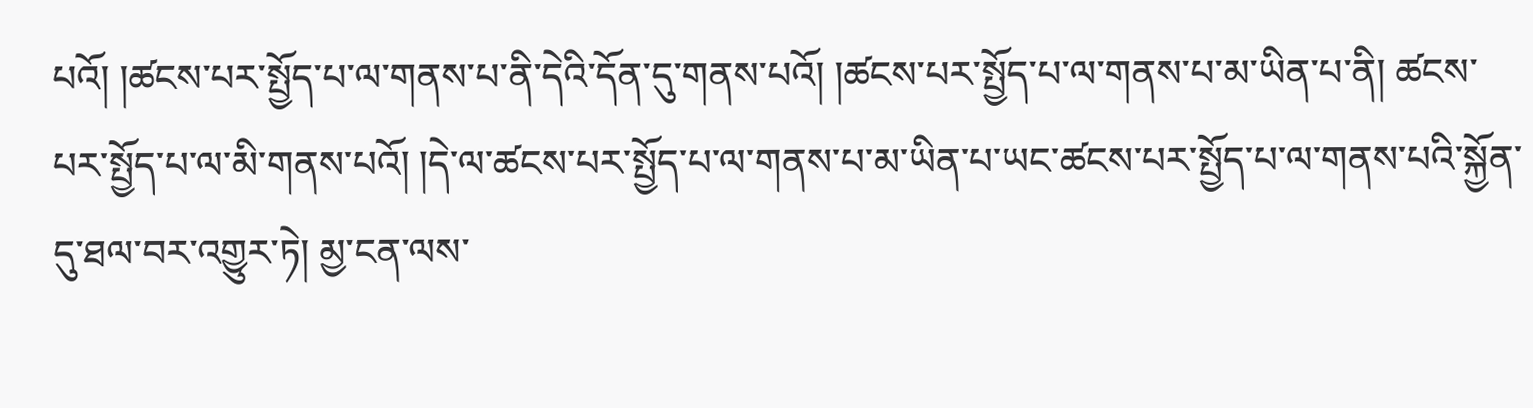པའོ། །ཚངས་པར་སྤྱོད་པ་ལ་གནས་པ་ནི་དེའི་དོན་དུ་གནས་པའོ། །ཚངས་པར་སྤྱོད་པ་ལ་གནས་པ་མ་ཡིན་པ་ནི། ཚངས་པར་སྤྱོད་པ་ལ་མི་གནས་པའོ། །དེ་ལ་ཚངས་པར་སྤྱོད་པ་ལ་གནས་པ་མ་ཡིན་པ་ཡང་ཚངས་པར་སྤྱོད་པ་ལ་གནས་པའི་སྐྱོན་དུ་ཐལ་བར་འགྱུར་ཏེ། མྱ་ངན་ལས་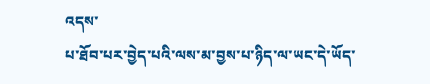འདས་
པ་ཐོབ་པར་བྱེད་པའི་ལས་མ་བྱས་པ་ཉིད་ལ་ཡང་དེ་ཡོད་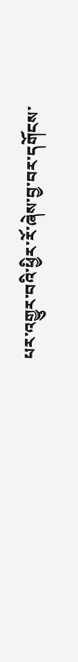པར་འགྱུར་བའི་ཕྱིར་རོ་ཞེས་བྱ་བར་དགོངས་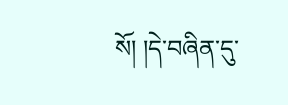སོ། །དེ་བཞིན་དུ་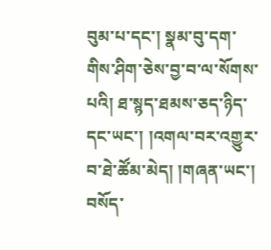བུམ་པ་དང་། སྣམ་བུ་དག་གིས་ཤིག་ཅེས་བྱ་བ་ལ་སོགས་པའི། ཐ་སྙད་ཐམས་ཅད་ཉིད་དང་ཡང་། །འགལ་བར་འགྱུར་བ་ཐེ་ཚོམ་མེད། །གཞན་ཡང་། བསོད་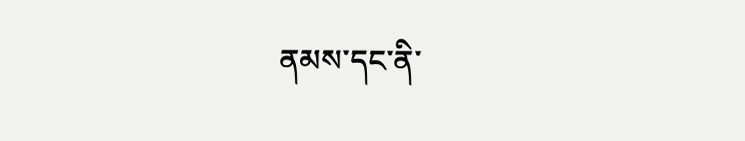ནམས་དང་ནི་